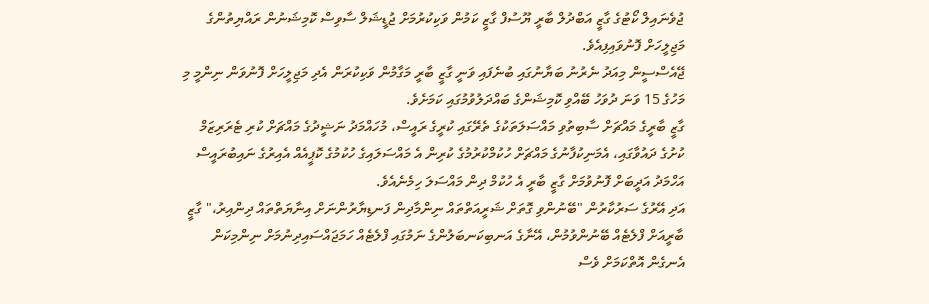ޖުވެނައިލް ކޯޓުގެ ގާޒީ އަބްދުލް ބާރީ ޔޫސުފް ގާޒީ ކަމުން ވަކިކުރުމަށް ޖުޑީޝަލް ސާވިސް ކޮމިޝަނުން ރައްޔިތުންގެ މަޖިލީހަށް ފޮނުވައިފިއެވެ.
ޖޭއެސްސީން މިއަދު ނެރުނު ބަޔާނުގައި ބުނެފައި ވަނީ ގާޒީ ބާރީ މަގާމުން ވަކިކުރަން އެދި މަޖިލީހަށް ފޮނުވަން ނިންމީ މި މަހުގެ 15 ވަނަ ދުވަހު ބޭއްވި ކޮމިޝަންގެ ބައްދަލުވުމުގައި ކަމަށެވެ.
ގާޒީ ބާރީގެ މައްޗަށް ސާބިތުވި މައްސަލަތަކުގެ ތެރޭގައި ކުރީގެ ރައީސް، މުހައްމަދު ނަޝީދުގެ މައްޗަށް ކުރި ޓެރަރިޒަމް ކުށުގެ ދައުވާގައި، އެމަނިކުފާނުގެ މައްޗަށް ހުކުމްކުރުމުގެ ކުރިން އެ މައްސަލައިގެ ހުކުމުގެ ކޮޕީއެއް އެއިރުގެ ނައިބުރައީސް އަހްމަދު އަދީބަށް ފޮނުވުމަށް ގާޒީ ބާރީ އެ ހުކުމް ދިން މައްސަލަ ހިމެނެއެވެ.
އަދި އޭރުގެ ސަރުކާރުން "ބޭނުންވި ގޮތަށް ޝަރީއަތްތައް ނިންމާދިން ފަނޑިޔާރުންނަށް އިނާޔަތްތައް ދިންއިރު،" ގާޒީ ބާރީއަށް ފްލެޓެއް ބޭނުންވުމުން، އޭނާގެ އަނބިކަނބަލުންގެ ނަމުގައި ފްލެޓެއް ހަމަޖައްސައިދިނުމަށް ނިންމިކަން އެނގެން އޮތްކަމަށް ވެސް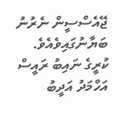ޖޭއެސްސީން ނެރުނު ބަޔާނުގައިވެއެވެ.
ކުރީގެ ނައިބު ރައީސް އަހްމަދު އަދީބު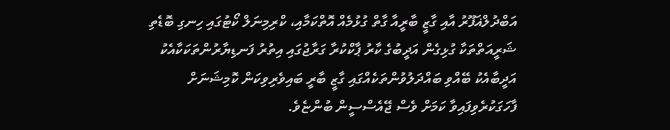އަބްދުލްޣަފޫރު އާއި ގާޒީ ބާރީއާ ގާތް ގުޅުމެއް އޮތްކަމާއި، ކްރިމިނަލް ކޯޓުގައި ހިނގި ބޮޑެތި ޝަރީއަތްތަކާ ގުޅިގެން އަދީބުގެ ކާރު ޕާކްކުރާ ގަރާޖުގައި އިތުރު ފަނޑިޔާރުންތަކަކާއެކު އަދީބާއެކު ބޭއްވި ބައްދަލުވުންތަކެއްގައި ގާޒީ ބާރީ ބައިވެރިވިކަން ކޮމިޝަނަށް ފާހަގަކުރެވިފައިވާ ކަމަށް ވެސް ޖޭއެސްސީން ބުންޏެވެ.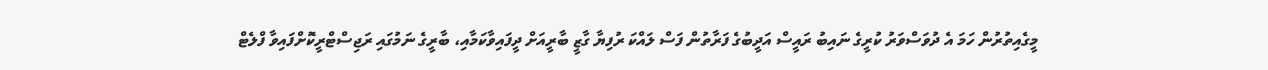މީގެއިތުރުން ހަމަ އެ ދުވަސްވަރު ކުރީގެ ނައިބު ރައީސް އަދީބުގެ ފަރާތުން ފަސް ލައްކަ ރުފިޔާ ގާޒީ ބާރީއަށް ދީފައިވާކަމާއި، ބާރީގެ ނަމުގައި ރަޖިސްޓްރީކޮށްފައިވާ ފްލެޓް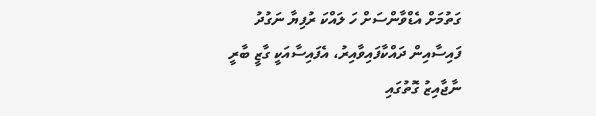ގަތުމަށް އެޑްވާންސަށް ހަ ލައްކަ ރުފިޔާ ނަގުދު ފައިސާއިން ދައްކާފައިވާއިރު، އެފައިސާއަކީ ގާޒީ ބާރީ ނާޖާއިޒު ގޮތުގައި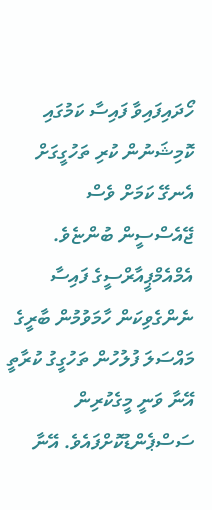ހޯދައިފައިވާ ފައިސާ ކަމުގައި ކޮމިޝަނުން ކުރި ތަހުގީގަށް އެނގޭ ކަމަށް ވެސް ޖޭއެސްސީން ބުންޏެވެ.
އެމްއެމްޕީއާރްސީގެ ފައިސާ ނެންގެވިކަން ހާމަވުމުން ބާރީގެ މައްސަލަ ފުލުހުން ތަހުގީގު ކުރާތީ އޭނާ ވަނީ މީގެކުރިން ސަސްޕެންޑުކޮށްފައެވެ. އޭނާ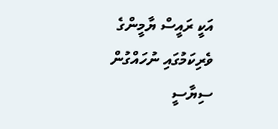އަކީ ރައީސް ޔާމީންގެ ވެރިކަމުގައި ނުހައްގުން ސިޔާސީ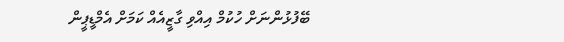ބޭފުޅުންނަށް ހުކުމް އިއްވި ގާޒީއެއް ކަމަށް އެމްޑީޕީން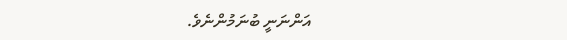އަންނަނީ ބުނަމުންނެވެ.